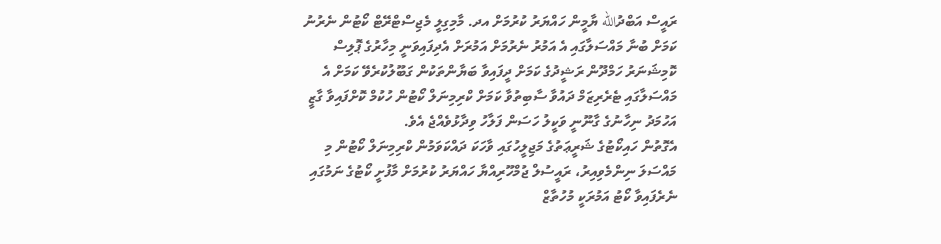ރައީސް އަބްދުالله ޔާމީން ހައްޔަރު ކުރުމަށް އދ. މާމިގިލީ މެޖިސްޓްރޭޓް ކޯޓުން ނެރުނު ކަމަށް ބުނާ މައްސަލާގައި އެ އަމުރު ނެރުމަށް އަމުރަށް އެދިފައިވަނީ މިހާރުގެ ޕޮލިސް ކޮމިޝަނަރު ހަމްދޫން ރަޝީދުގެ ކަމަށް ދީފައިވާ ބަޔާންތަކުން ގަބޫލުކުރެވޭ ކަމަށް އެ މައްސަލާގައި ޓެރެރިޒަމް ދައުވާ ސާބިތުވާ ކަމަށް ކްރިމިނަލް ކޯޓުން ހުކުމް ކޮށްފައިވާ ގާޒީ އަހުމަދު ނިހާނުގެ ގާނޫނީ ވަކީލު ހަސަން ފަލާހު ވިދާޅުވެއްޖެ އެވެ.
އެގޮތުން ހައިކޯޓުގެ ޝަރީޢަތުގެ މަޖިލީހުގައި ވާހަކަ ދައްކަވަމުން ކްރިމިނަލް ކޯޓުން މި މައްސަލަ ނިންމެވިއިރު، ރައީސުލް ޖުމްހޫރިއްޔާ ހައްޔަރު ކުރުމަށް މާފުށީ ކޯޓުގެ ނަމުގައި ނެރެފައިވާ ކޯޓު އަމުރަކީ މުހުތާޒް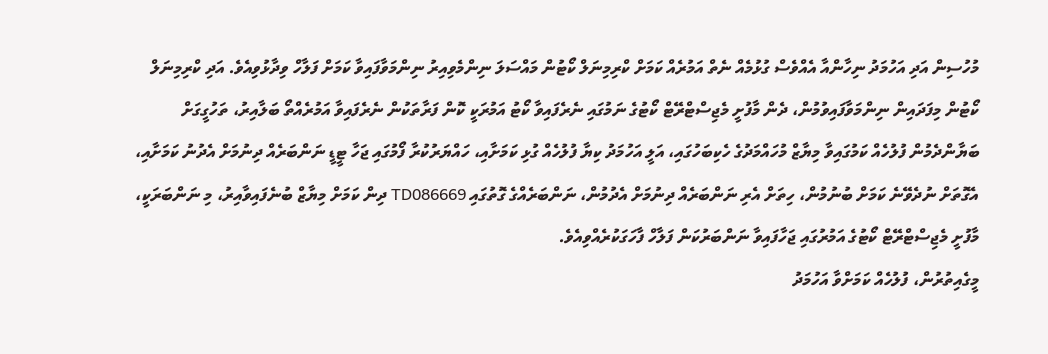މުހުސިން އަދި އަހުމަދު ނިހާންއާ އެއްވެސް ގުޅުމެއް ނެތް އަމުރެއް ކަމަށް ކްރިމިނަލް ކޯޓުން މައްސަލަ ނިންމެވިއިރު ނިންމަވާފައިވާ ކަމަށް ފަލާހް ވިދާޅުވިއެވެ. އަދި ކްރިމިނަލް ކޯޓުން މިފަދައިން ނިންމަވާފައިވުމުން، ދެން މާފުށީ މެޖިސްޓްރޭޓް ކޯޓުގެ ނަމުގައި ނެރެފައިވާ ކޯޓު އަމުރަކީ ކޮން ފަރާތަކުން ނެރެފައިވާ އަމުރެއްތޯ ބަލާއިރު، ތަހުގީގަށް ބަޔާންދެމުން ފުލުހެއް ކަމުގައިވާ މިޔާޒް މުހައްމަދުގެ ހެކިބަހުގައި، އަލީ އަހުމަދު ކިޔާ ފުލުހެއް ގުޅި ކަމަށާއި، ހައްޔަރުކުރާ ފޯމުގައި ޖަހާ ޓީޑީ ނަންބަރެއް ދިނުމަށް އެދުނު ކަމަށާއި، އެގޮތަށް ނުދެވޭނެ ކަމަށް ބުނުމުން، ހިތަށް އެރި ނަންބަރެއް ދިނުމަށް އެދުމުން، ނަންބަރެއްގެ ގޮތުގައި TD086669 ދިން ކަމަށް މިޔާޒް ބުނެފައިވާއިރު، މި ނަންބަރަކީ، މާފުށީ މެޖިސްޓްރޭޓް ކޯޓުގެ އަމުރުގައި ޖަހާފައިވާ ނަންބަރުކަން ފަލާހް ފާހަގަކުރެއްވިއެވެ.
މީގެއިތުރުން، ފުލުހެއް ކަމަށްވާ އަހުމަދު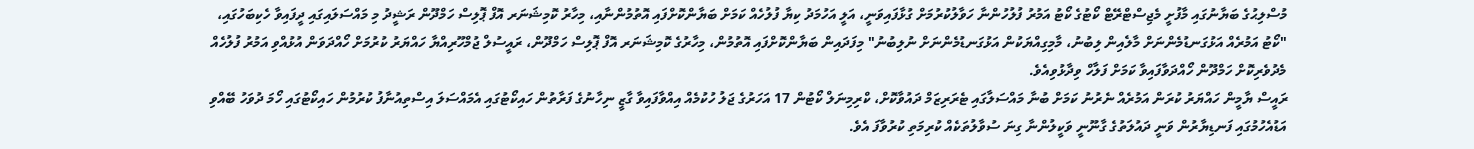މުސްލިޙުގެ ބަޔާނުގައި މާފުށީ މެޖިސްޓްރޭޓް ކޯޓުގެ ކޯޓު އަމުރު ފުލުހުންނާ ހަވާލުކުރުމަށް ގުޅާފައިވަނީ، އަލީ އަހުމަދު ކިޔާ ފުލުހެއް ކަމަށް ބަޔާންކޮށްފައި އޮތުމުންނާއި، މިހާރު ކޮމިޝަނަރ އޮފް ޕޮލިސް ހަމްދޫން ރަޝީދު މި މައްސަލައިގައި ދީފައިވާ ހެކިބަހުގައި، "ކޯޓު އަމުރެއް އަޅުގަނޑުމެންނަށް މާލެއިން ލިބުނު، މާމިގިއްޔަކުން އަޅުގަނޑުމެންނަށް ނުލިބުނު" މިފަދައިން ބަޔާންކޮށްފައި އޮތުމުން، މިހާރުގެ ކޮމިޝަނަރ އޮފް ޕޮލިސް ހަމްދޫން، ރައީސުލް ޖުމްހޫރިއްޔާ ހައްޔަރު ކުރުމަށް ހޯއްދަވަން އުޅުއްވި އަމުރު ފުލުހެއް މެދުވެރިކޮށް ހަމްދޫން ހޯއްދަވާފައިވާ ކަމަށް ފަލާހް ވިދާޅުވިއެވެ.
ރައީސް ޔާމީން ހައްޔަރު ކުރަން އަމުރެއް ނެރުނު ކަމަށް ބުނާ މައްސަލާގައި ޓެރަރިޒަމް ދައުވާކޮށް، ކްރިމިނަލް ކޯޓުން 17 އަހަރުގެ ޖަލު ހުކުމެއް އިއްވާފައިވާ ގާޒީ ނިހާނުގެ ފަރާތުން ހައިކޯޓުގައި އެމައްސަލަ އިސްތިއުނާފު ކުރުމުން ހައިކޯޓުގައި ހޯމަ ދުވަހު ބޭއްވި އަޑުއެހުމުގައި ފަނޑިޔާރުން ވަނީ ދައުލަތުގެ ގާނޫނީ ވަކީލުންނާ ގިނަ ސުވާލުތަކެއް ކުރިމަތި ކުރުވާފަ އެވެ.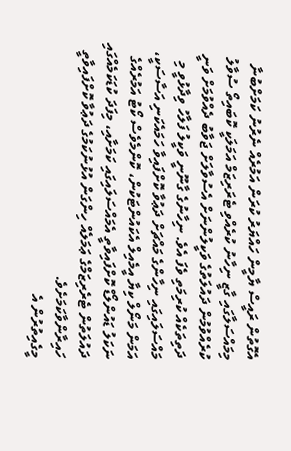އެގޮތުން ރައީސް ޔާމީން ހައްޔަރު ކުރަން އަމުރެއް ނެރުނު ކަމަށްބުނާ މިމައްސަލާގައި ގާޒީ ނިހާނު ކުރެއްވި ޓެރަރިޒަމް އަމަލަކީ ކޮބައިތޯ ސުވާލު ކުރެއްވުމުން ދައުލަތުގެ ވަކީލުންނަށް އެސުވާލަށް ޖަވާބު ދެއްވުމަށް ވަނީ ދަތިތަކެއް ކުރިމަތި ވެފަ އެވެ. ނިހާނުގެ ގާނޫނީ ވަކީލު ފަލާހު ވިދާޅުވީ މި މައްސަލައިގައި ނިހާންގެ މައްޗަށް ދަޢުވާ ކޮށްފައިވާ ހަމައެކަނި އަސާސަކީ، އަމަން މަނޯލް ކިޔާ އީމެއިލް އެކައުންޓަކުން، ކޮންމެވެސް ކޯޓު އަމުރެއްގެ ނަކަލު ޑައުންލޯޑް ކޮށްފައިވާތީ އެމައްސަލައިގައި ކަމަށާއި، މިފަދަ ކުޑަކަމެއްގައި ދައުލަތުން ޓެރެރިޒަމްގެ ޢަމަލެއް ހިންގަން އުޅުނުކަމުގެ ދަޢުވާ ކޮށްފައިވާތީ ހައިރާންވާކަމަށެވެ.
މީގެއިތުރުން އެ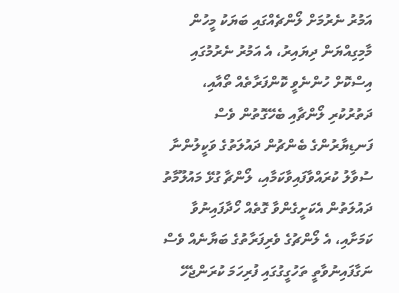އަމުރު ނެރުމަށް ލޯންޗެއްގައި ބަޔަކު މީހުން މާމިގިއްޔަން ދިޔައިރު، އެ އަމުރު ނެރުމުގައި އިސްކޮށް ހުންނެވީ ކޮންފަރާތެއް ތޯއާއި، ދަތުރުކުރި ލޯންޗާއި ބެހޭގޮތުން ވެސް ފަނޑިޔާރުންގެ ބެންޗުން ދައުލަތުގެ ވަކީލުންނާ ސުވާލު ކުރައްވާފައިވާކަމާއި، ލޯންޗާ ގުޅޭ މައުލޫމާތު ދައުލަތުން އެކަށީގެންވާ ގޮތެއް ހޯދާފައިނުވާ ކަމަށާއި، އެ ލޯންޗުގެ ވެރިފަރާތުގެ ބަޔާނެއް ވެސް ނަގާފައިނުވާތީ ތަހުގީގުގައި ފުރިހަމަ ކުރަންޖެހޭ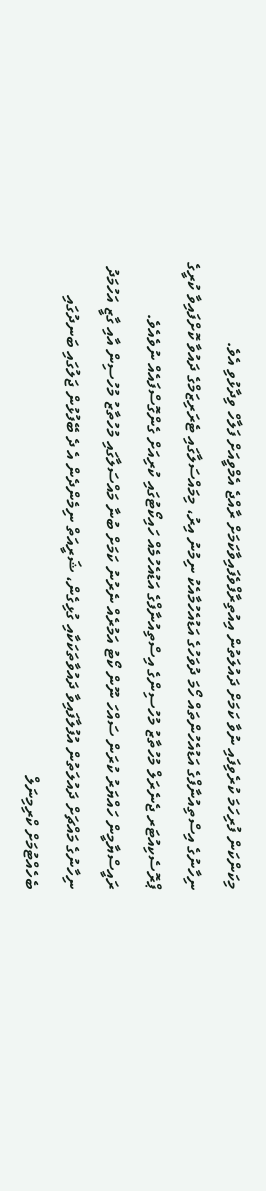މިކަންކަން ފުރިހަމަ ކުރެވިފައި ނުވާ ކަމަށް ދައުލަތުން އިއުތިރާފްވެފައިވާކަމަށް ރާއްޖެ އެމްވީއަށް ފަލާހް ވިދާޅުވި އެވެ.
ނިހާނުގެ އިސްތިއުނާފްގެ އަޑުއެހުންތައް ހޯމަ ދުވަހުގެ އަޑުއެހުމާއެކު ނިމުނު އިރު، މިމައްސަލާގައި ޓެރަރިޒަމްގެ ދައުވާ ކޮށްފައިވާ ކުރީގެ ޕްރޮސެކިއުޓަރ ޖެނެރަލް މުހުތާޒު މުހުސިންގެ އިސްތިއުނާފްގެ އަޑުއެހުމެއް ހައިކޯޓުގައި ކުރިއަށް ގެންގޮސްފައެއް ނުވެއެވެ.
ރައީސްޔާމީން ހައްޔަރު ކުރަން ސައްހަ ނޫން ކޯޓު އަމުރެއް ނެރުނު ކަމަށް ބުނާ މައްސަލާގައި މުހުތާޒު މުހުސިން އާއި ގާޒީ އަހުމަދު ނިހާނުގެ މައްޗަށް ދައުލަތުން އުފުލާފައިވާ ދައުވާތަކަކާއި ގުޅިގެން، ޝަރީއަތް ނިމެންދެން އެ ދެ ބޭފުޅުން ޖަލުގައި ބަނދުގައި ބެހެއްޓުމަށް ކްރިމިނަލް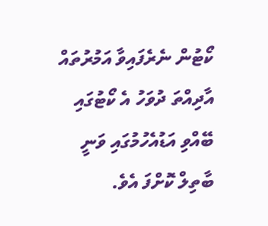ކޯޓުން ނެރެފައިވާ އަމުރުތައް އާދިއްތަ ދުވަހު އެ ކޯޓުގައި ބޭއްވި އަޑުއެހުމުގައި ވަނީ ބާތިލް ކޮށްފަ އެވެ.